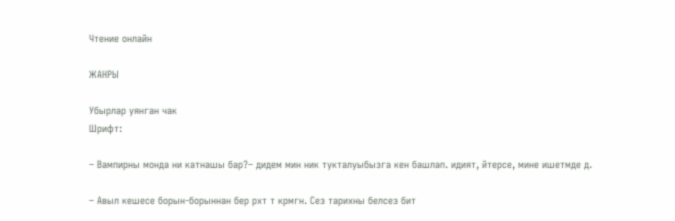Чтение онлайн

ЖАНРЫ

Убырлар уянган чак
Шрифт:

– Вампирны монда ни катнашы бар?– дидем мин ник тукталуыбызга кен башлап. идият, йтерсе, мине ишетмде д.

– Авыл кешесе борын-борыннан бер рхт т крмгн. Сез тарихны белсез бит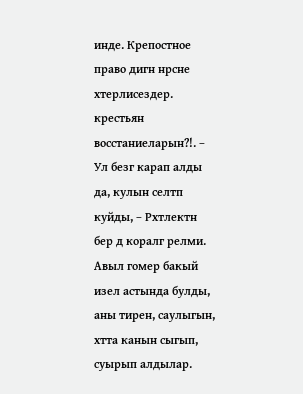инде. Крепостное право дигн нрсне хтерлисездер. крестьян восстаниеларын?!. – Ул безг карап алды да, кулын селтп куйды, – Рхтлектн бер д коралг релми. Авыл гомер бакый изел астында булды, аны тирен, саулыгын, хтта канын сыгып, суырып алдылар.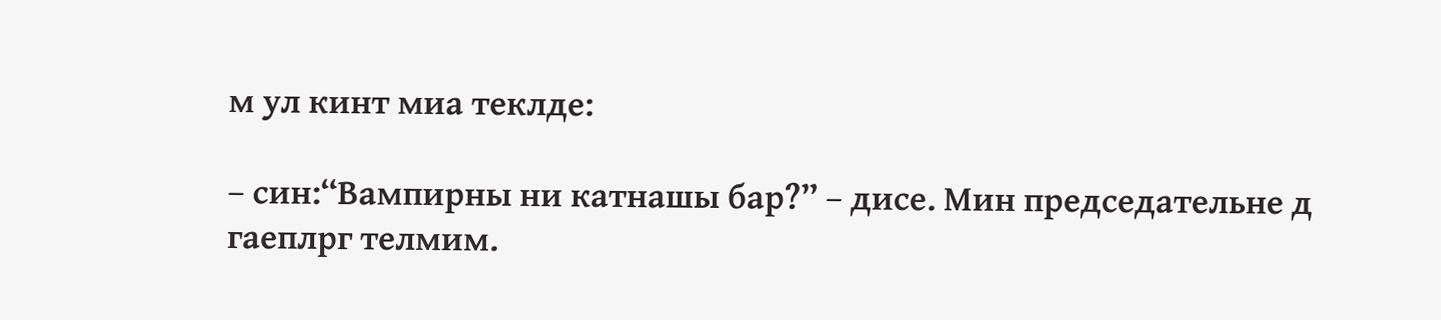м ул кинт миа теклде:

– син:“Вампирны ни катнашы бар?” – дисе. Мин председательне д гаеплрг телмим.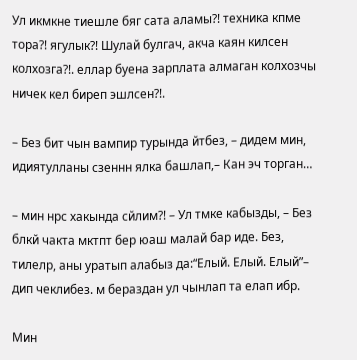Ул икмкне тиешле бяг сата аламы?! техника кпме тора?! ягулык?! Шулай булгач, акча каян килсен колхозга?!. еллар буена зарплата алмаган колхозчы ничек кел биреп эшлсен?!.

– Без бит чын вампир турында йтбез, – дидем мин, идиятулланы сзеннн ялка башлап,– Кан эч торган…

– мин нрс хакында сйлим?! – Ул тмке кабызды, – Без блкй чакта мктпт бер юаш малай бар иде. Без, тилелр, аны уратып алабыз да:“Елый. Елый. Елый”– дип чеклибез. м бераздан ул чынлап та елап ибр.

Мин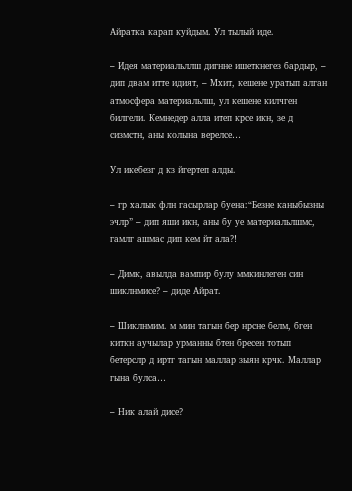Айратка карап куйдым. Ул тылый иде.

– Идея материальллш дигнне ишеткнегез бардыр, – дип двам итте идият, – Мхит, кешене уратып алган атмосфера материальлш, ул кешене килчген билгели. Кемнедер алла итеп крсе икн, зе д сизмстн, аны колына верелсе…

Ул икебезг д кз йгертеп алды.

– гр халык флн гасырлар буена:“Безне каныбызны эчлр” – дип яши икн, аны бу уе материальлшмс, гамлг ашмас дип кем йт ала?!

– Димк, авылда вампир булу ммкинлеген син шиклнмисе? – диде Айрат.

– Шиклнмим. м мин тагын бер нрсне белм, бген киткн аучылар урманны бтен бресен тотып бетерслр д иртг тагын маллар зыян крчк. Маллар гына булса…

– Ник алай дисе?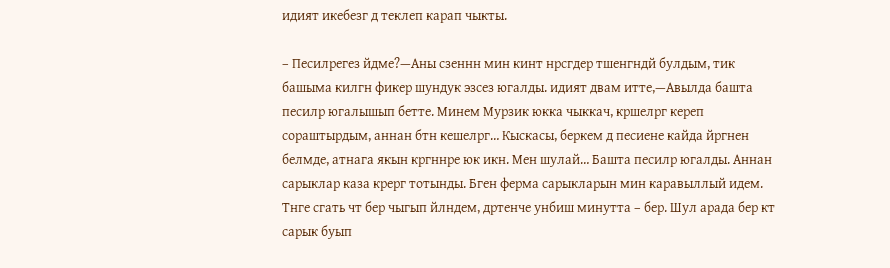идият икебезг д теклеп карап чыкты.

– Песилрегез йдме?—Аны сзеннн мин кинт нрсгдер тшенгндй булдым, тик башыма килгн фикер шундук эзсез югалды. идият двам итте,—Авылда башта песилр югалышып бетте. Минем Мурзик юкка чыккач, кршелрг кереп сораштырдым, аннан бтн кешелрг… Кыскасы, беркем д песиене кайда йргнен белмде, атнага якын кргннре юк икн. Мен шулай… Башта песилр югалды. Аннан сарыклар каза крерг тотынды. Бген ферма сарыкларын мин каравыллый идем. Тнге сгать чт бер чыгып йлндем, дртенче унбиш минутта – бер. Шул арада бер кт сарык буып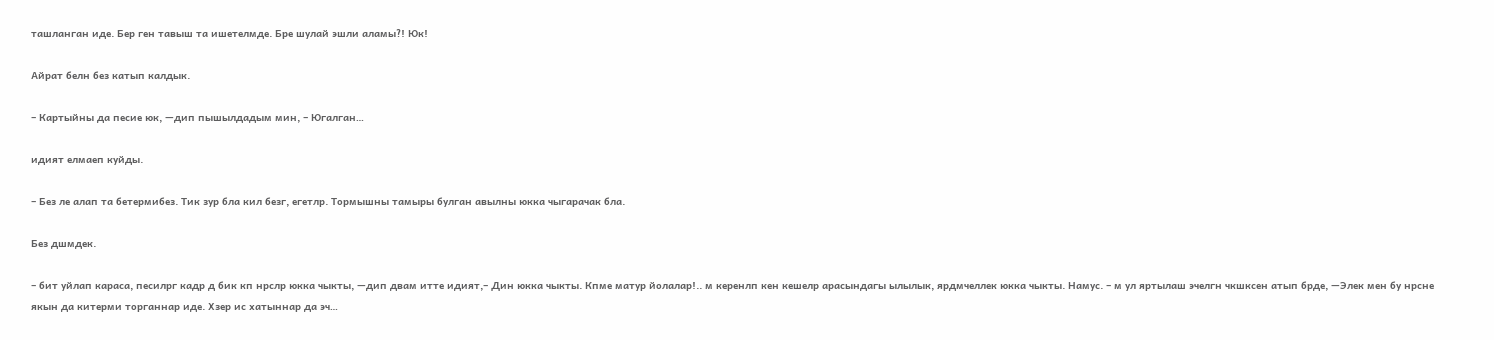ташланган иде. Бер ген тавыш та ишетелмде. Бре шулай эшли аламы?! Юк!

Айрат белн без катып калдык.

– Картыйны да песие юк, —дип пышылдадым мин, – Югалган…

идият елмаеп куйды.

– Без ле алап та бетермибез. Тик зур бла кил безг, егетлр. Тормышны тамыры булган авылны юкка чыгарачак бла.

Без дшмдек.

– бит уйлап караса, песилрг кадр д бик кп нрслр юкка чыкты, —дип двам итте идият,– Дин юкка чыкты. Кпме матур йолалар!.. м керенлп кен кешелр арасындагы ылылык, ярдмчеллек юкка чыкты. Намус. – м ул яртылаш эчелгн чкшксен атып брде, —Элек мен бу нрсне якын да китерми торганнар иде. Хзер ис хатыннар да эч…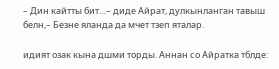– Дин кайтты бит…– диде Айрат, дулкынланган тавыш белн,– Безне яланда да мчет тзеп яталар.

идият озак кына дшми торды. Аннан со Айратка тблде: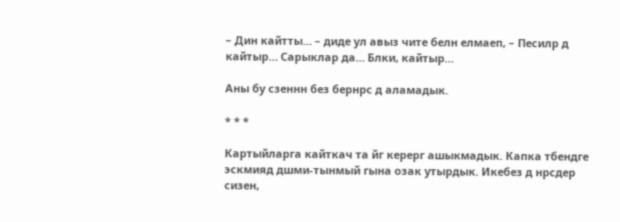– Дин кайтты… – диде ул авыз чите белн елмаеп, – Песилр д кайтыр… Сарыклар да… Блки, кайтыр…

Аны бу сзеннн без бернрс д аламадык.

* * *

Картыйларга кайткач та йг керерг ашыкмадык. Капка тбендге эскмияд дшми-тынмый гына озак утырдык. Икебез д нрсдер сизен,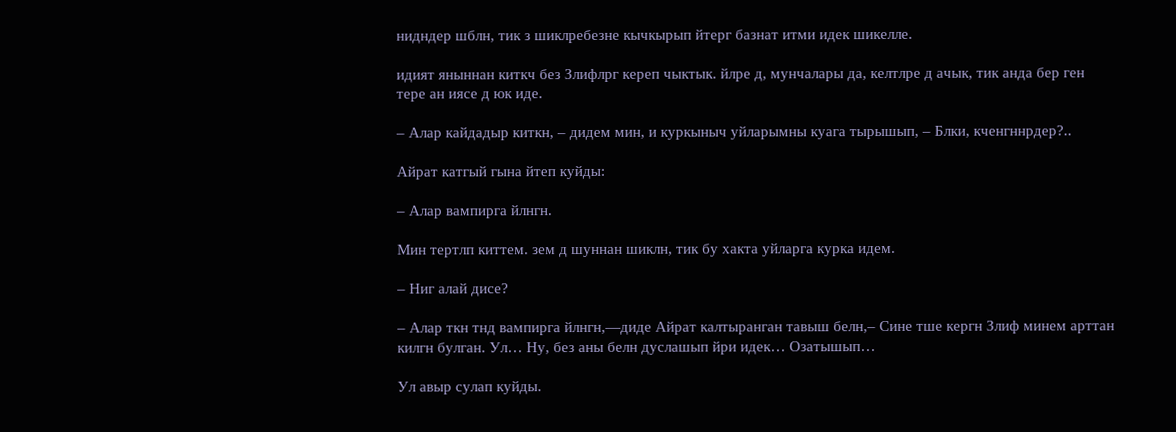нидндер шблн, тик з шиклребезне кычкырып йтерг базнат итми идек шикелле.

идият яныннан киткч без Злифлрг кереп чыктык. йлре д, мунчалары да, келтлре д ачык, тик анда бер ген тере ан иясе д юк иде.

– Алар кайдадыр киткн, – дидем мин, и куркыныч уйларымны куага тырышып, – Блки, кченгннрдер?..

Айрат катгый гына йтеп куйды:

– Алар вампирга йлнгн.

Мин тертлп киттем. зем д шуннан шиклн, тик бу хакта уйларга курка идем.

– Ниг алай дисе?

– Алар ткн тнд вампирга йлнгн,—диде Айрат калтыранган тавыш белн,– Сине тше кергн Злиф минем арттан килгн булган. Ул… Ну, без аны белн дуслашып йри идек… Озатышып…

Ул авыр сулап куйды.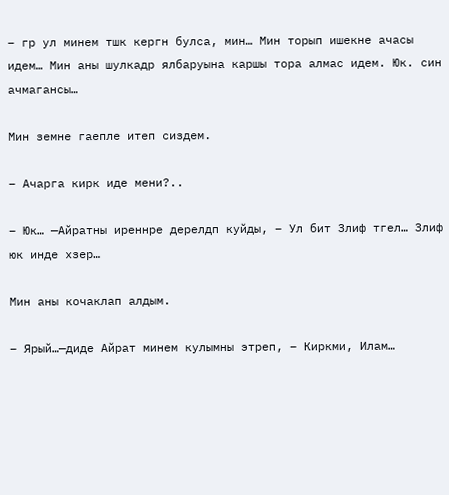– гр ул минем тшк кергн булса, мин… Мин торып ишекне ачасы идем… Мин аны шулкадр ялбаруына каршы тора алмас идем. Юк. син ачмагансы…

Мин земне гаепле итеп сиздем.

– Ачарга кирк иде мени?..

– Юк… —Айратны иреннре дерелдп куйды, – Ул бит Злиф тгел… Злиф юк инде хзер…

Мин аны кочаклап алдым.

– Ярый…—диде Айрат минем кулымны этреп, – Киркми, Илам…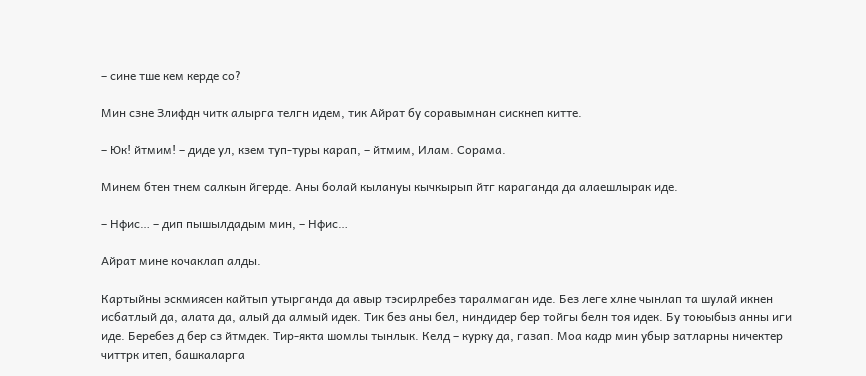– сине тше кем керде со?

Мин сзне Злифдн читк алырга телгн идем, тик Айрат бу соравымнан сискнеп китте.

– Юк! йтмим! – диде ул, кзем туп-туры карап, – йтмим, Илам. Сорама.

Минем бтен тнем салкын йгерде. Аны болай кылануы кычкырып йтг караганда да алаешлырак иде.

– Нфис… – дип пышылдадым мин, – Нфис…

Айрат мине кочаклап алды.

Картыйны эскмиясен кайтып утырганда да авыр тэсирлребез таралмаган иде. Без леге хлне чынлап та шулай икнен исбатлый да, алата да, алый да алмый идек. Тик без аны бел, ниндидер бер тойгы белн тоя идек. Бу тоюыбыз анны иги иде. Беребез д бер сз йтмдек. Тир-якта шомлы тынлык. Келд – курку да, газап. Моа кадр мин убыр затларны ничектер читтрк итеп, башкаларга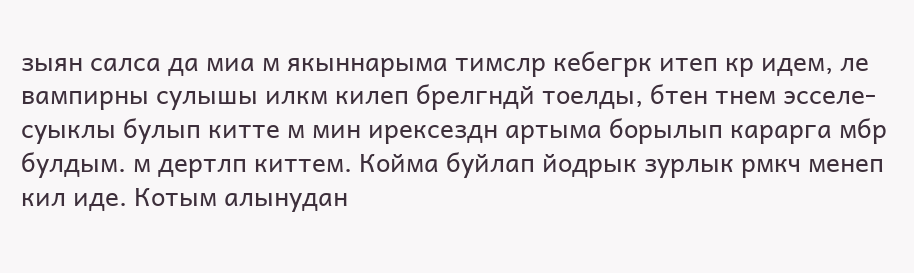зыян салса да миа м якыннарыма тимслр кебегрк итеп кр идем, ле вампирны сулышы илкм килеп брелгндй тоелды, бтен тнем эсселе-суыклы булып китте м мин ирексездн артыма борылып карарга мбр булдым. м дертлп киттем. Койма буйлап йодрык зурлык рмкч менеп кил иде. Котым алынудан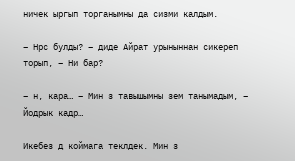ничек ыргып торганымны да сизми калдым.

– Нрс булды? – диде Айрат урыныннан сикереп торып, – Ни бар?

– н, кара… – Мин з тавышымны зем танымадым, – Йодрык кадр…

Икебез д коймага теклдек. Мин з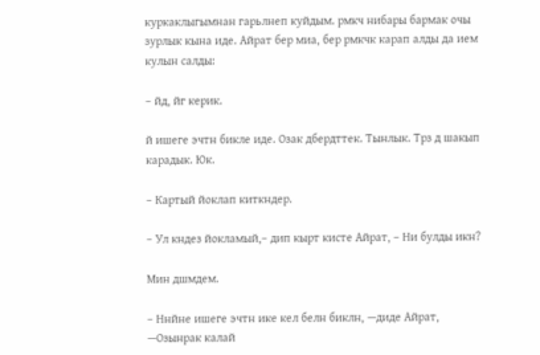куркаклыгымнан гарьлнеп куйдым. рмкч нибары бармак очы зурлык кына иде. Айрат бер миа, бер рмкчк карап алды да ием кулын салды:

– йд, йг керик.

й ишеге эчтн бикле иде. Озак дбердттек. Тынлык. Трз д шакып карадык. Юк.

– Картый йоклап киткндер.

– Ул кндез йокламый,– дип кырт кисте Айрат, – Ни булды икн?

Мин дшмдем.

– Ннйне ишеге эчтн ике кел белн биклн, —диде Айрат, —Озынрак калай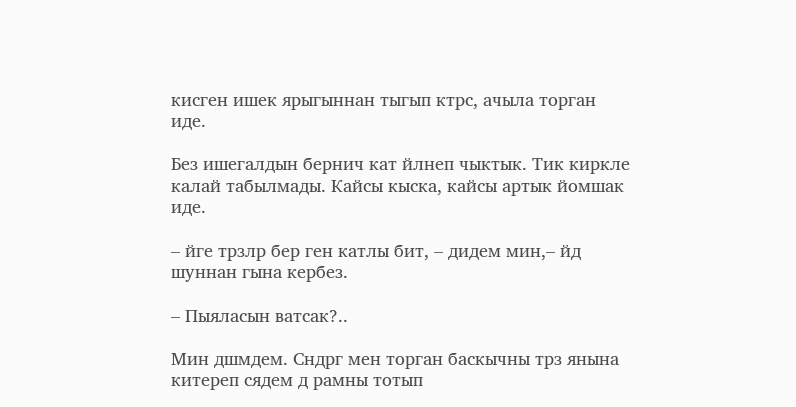кисген ишек ярыгыннан тыгып ктрс, ачыла торган иде.

Без ишегалдын бернич кат йлнеп чыктык. Тик киркле калай табылмады. Кайсы кыска, кайсы артык йомшак иде.

– йге трзлр бер ген катлы бит, – дидем мин,– йд шуннан гына кербез.

– Пыяласын ватсак?..

Мин дшмдем. Сндрг мен торган баскычны трз янына китереп сядем д рамны тотып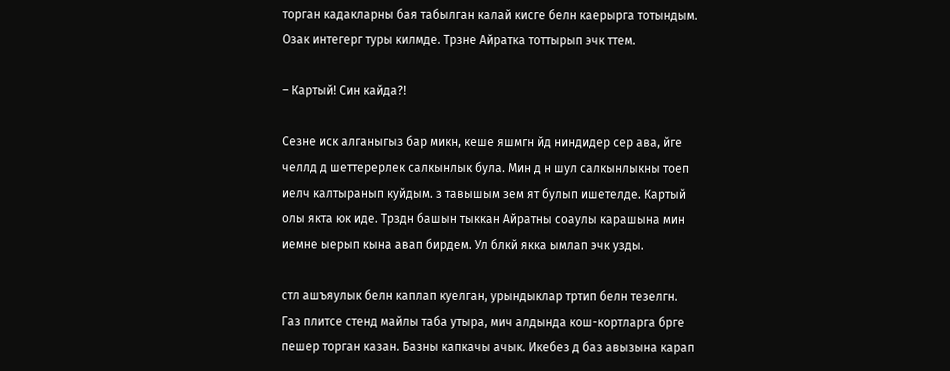торган кадакларны бая табылган калай кисге белн каерырга тотындым. Озак интегерг туры килмде. Трзне Айратка тоттырып эчк ттем.

– Картый! Син кайда?!

Сезне иск алганыгыз бар микн, кеше яшмгн йд ниндидер сер ава, йге челлд д шеттерерлек салкынлык була. Мин д н шул салкынлыкны тоеп иелч калтыранып куйдым. з тавышым зем ят булып ишетелде. Картый олы якта юк иде. Трздн башын тыккан Айратны соаулы карашына мин иемне ыерып кына авап бирдем. Ул блкй якка ымлап эчк узды.

стл ашъяулык белн каплап куелган, урындыклар тртип белн тезелгн. Газ плитсе стенд майлы таба утыра, мич алдында кош-кортларга брге пешер торган казан. Базны капкачы ачык. Икебез д баз авызына карап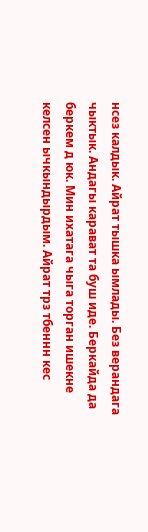нсез калдык. Айрат тышка ымлады. Без верандага чыктык. Андагы карават та буш иде. Беркайда да беркем д юк. Мин ихатага чыга торган ишекне келсен ычкындырдым. Айрат трз тбеннн кес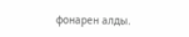фонарен алды.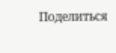Поделиться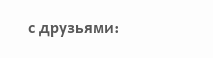с друзьями: